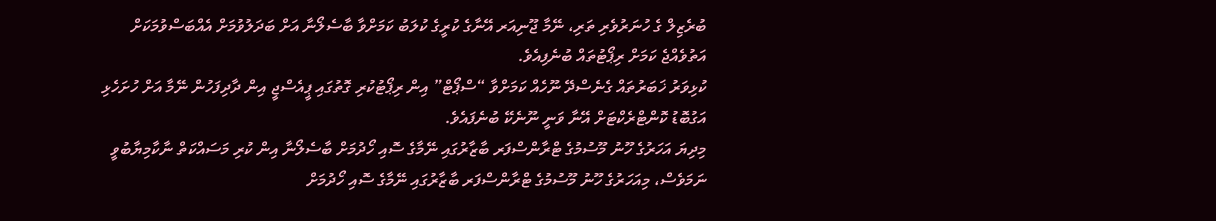ބުރެޒިލް ގެ ހުނަރުވެރި ތަރި، ނޭމާ ޖޫނިއަރ އޭނާގެ ކުރީގެ ކުލަބު ކަމަށްވާ ބާސެލޯނާ އަށް ބަދަލުވުމަށް އެއްބަސްވުމަކަށް އަތުވެއްޖެ ކަމަށް ރިޕޯޓުތައް ބުނެފިއެވެ.
ކުޅިވަރު ޚަބަރުތައް ގެނެސްދޭ ނޫހެއް ކަމަށްވާ “ސްޕޯޓް” އިން ރިޕޯޓުކުރި ގޮތުގައި ޕީއެސްޖީ އިން ދާދިފަހުން ނޭމާ އަށް ހުށަހެޅި އަގުބޮޑު ކޮންޓްރެކްޓަށް އޭނާ ވަނީ ނޫނެކޭ ބުނެފައެވެ.
މިދިޔަ އަހަރުގެ ހޫނު މޫސުމުގެ ޓްރާންސްފަރ ބާޒާރުގައި ނޭމާގެ ސޮއި ހޯދުމަށް ބާސެލޯނާ އިން ކުރި މަސައްކަތް ނާކާމިޔާބުވީ ނަމަވެސް، މިއަހަރުގެ ހޫނު މޫސުމުގެ ޓްރާންސްފަރ ބާޒާރުގައި ނޭމާގެ ސޮއި ހޯދުމަށް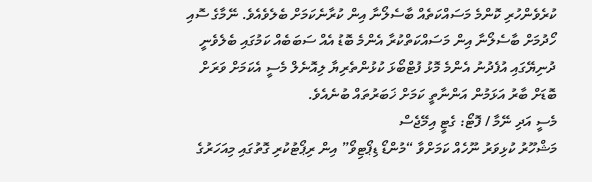ކުރެވެންހުރި ކޮންމެ މަސައްކަތެއް ބާސެލޯނާ އިން ކުރާނެކަމަށް ބެލެވެއެވެ. ނޭމާގެ ސޮއި ހޯދުމަށް ބާސެލޯނާ އިން މަސައްކަތްކުރާ އެންމެ ބޮޑު އެއް ސަބަބެއް ކަމުގައި ބެލެވެނީ ދުނިޔޭގައި އުފެދުނު އެންމެ މޮޅު ފުޓްބޯޅަ ކުޅުންތެރިޔާ ލިއޮނެލް މެސީ އެކަމަށް ވަރަށް ބޮޑަށް ބާރު އަޅަމުން އަންނާތީ ކަމަށް ޚަބަރުތައް ބުނެއެވެ.
މެސީ އަދި ނޭމާ / ފޮޓޯ: ގެޓީ އިމޭޖެސް
މަޝްހޫރު ކުޅިވަރު ނޫހެއް ކަމަށްވާ “މުންޑޯ ޑިޕޯޓިވޯ” އިން ރިޕޯޓުކުރި ގޮތުގައި މިއަހަރުގެ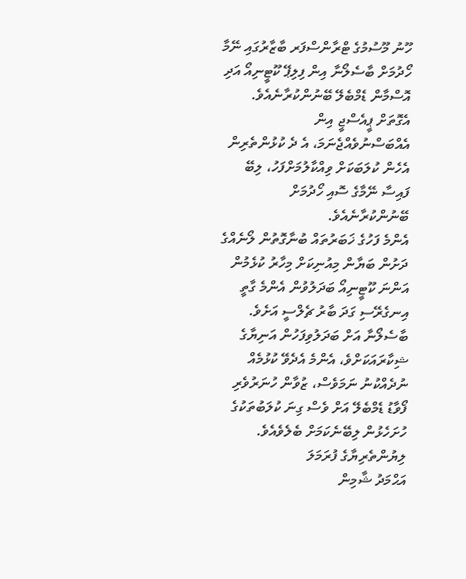ހޫނު މޫސުމުގެ ޓްރާންސްފަރ ބާޒާރުގައި ނޭމާ ހޯދުމަށް ބާސެލޯނާ އިން ފިލިޕޭ ކޫޓީނިއޯ އަދި އޮސްމާން ޑެމްބެލޭ ބޭނުންކުރާނެއެވެ. އެގޮތަށް ޕީއެސްޖީ އިން އެއްބަސްނުވެއްޖެނަމަ، އެ ދެ ކުޅުންތެރިން އެހެން ކުލަބަކަށް ވިއްކާލުމަށްފަހު، ލިބޭ ފައިސާ ނޭމާގެ ސޮއި ހޯދުމަށް ބޭނުންކުރާނެއެވެ.
އެންމެ ފަހުގެ ޚަބަރުތައް ބުނާގޮތުން ލޯނެއްގެ ދަށުން ބަޔާން މިއުނިކަށް މިހާރު ކުޅެމުން އަންނަ ކޫޓީނިއޯ ބަދަލުވުން އެންމެ ގާތީ އިނގެރޭސި ގަދަ ބާރު ޗެލްސީ އަށެވެ. ބާސެލޯނާ އަށް ބަދަލުވިފަހުން އަނިޔާގެ ޝިކާރައަކަށްވެ، އެންމެ އެދެވޭ ކުޅުމެއް ނުދެއްކުނު ނަމަވެސް، ޒުވާން ހުނަރުވެރި ފޯވާޑު ޑެމްބެލޭ އަށް ވެސް ގިނަ ކުލަބުތަކުގެ ހުށަހެޅުން ލިބޭނެކަމަށް ބެލެވެއެވެ.
ލިޔުންތެރިޔާގެ ފުރަމަލަ
އަޙްމަދު ޝާމިން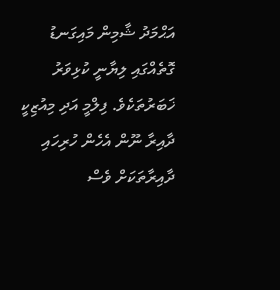އަޙްމަދު ޝާމިން މައިގަނޑު ގޮތެއްގައި ލިޔާނީ ކުޅިވަރު ޚަބަރުތަކެވެ. ފިލްމީ އަދި މިއުޒިކީ ދާއިރާ ނޫން އެހެން ހުރިހައި ދާއިރާތަކަށް ވެސް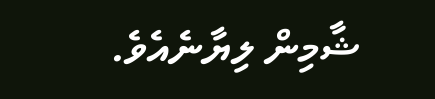ޝާމިން ލިޔާނެއެވެ.